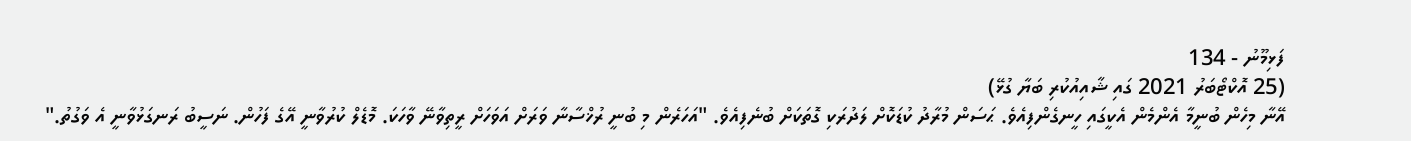ފަޅިމޫނު - 134
(25 އޮކްޓޯބަރު 2021 ގައި ޝާއިއުކުރި ބަޔާ ގުޅޭ)
އޭނާ މިހެން ބުނީމާ އެންމެން އެކީގައި ހީނގެންފިއެވެ. ޙަސަން މުރާދު ކުޑަކޮށް ލަދުރަކި ގޮތަކަށް ބުނެފިއެވެ. "އަހަރެން މި ބުނީ ރުޚްސާނާ ވަރަށް އަވަހަށް ރީތިވާނޭ ވާހަކަ. މޮޑެލް ކުރުވާނީ އޭގެ ފަހުން. ނަސީބު ރަނގަޅުވާނީ އެ ވަގުތު."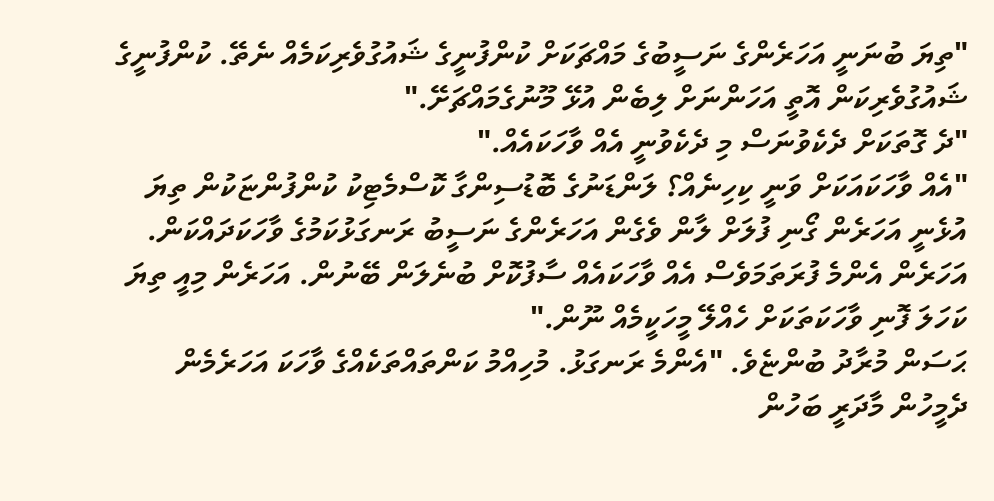"ތިޔަ ބުނަނީ އަހަރެންގެ ނަސީބުގެ މައްޗަކަށް ކުންފުނީގެ ޝައުގުވެރިކަމެއް ނެތޭ. ކުންފުނީގެ ޝައުގުވެރިކަން އޮތީ އަހަންނަށް ލިބެން އުޅޭ މޫނުގެމައްޗަށޭ."
"ދެ ގޮތަކަށް ދެކެވުނަސް މި ދެކެވުނީ އެއް ވާހަކައެއް."
"އެއް ވާހަކައަކަށް ވަނީ ކިހިނެއް؟ ލަންޑަނުގެ ބޮޑުސިންގާ ކޮސްމެޓިކު ކުންފުންޏަކުން ތިޔަ އުޅެނީ އަހަރެން ގޯނި ފުލަށް ލާން ވެގެން އަހަރެންގެ ނަސީބު ރަނގަޅުކަމުގެ ވާހަކަދައްކަން. އަހަރެން އެންމެ ފުރަތަމަވެސް އެއް ވާހަކައެއް ސާފުކޮށް ބުނެލަން ބޭނުން. އަހަރެން މިއީ ތިޔަ ކަހަލަ ފޮނި ވާހަކަތަކަށް ހެއްލޭ މީހަކީމެއް ނޫން."
ޙަސަން މުރާދު ބުންޏެވެ. "އެންމެ ރަނގަޅު. މުހިއްމު ކަންތައްތަކެއްގެ ވާހަކަ އަހަރެމެން ދެމީހުން މާދަރީ ބަހުން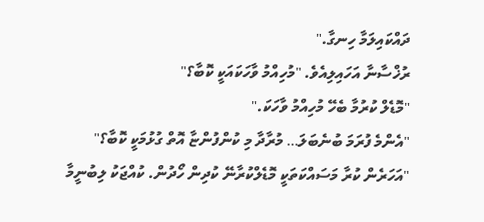ދައްކައިލަމާ ހިނގާ."
ރުޚްސާނާ އަހައިލިއެވެ. "މުހިއްމު ވާހަކައަކީ ކޮބާ؟"
"މޮޑެލް ކުރުމާ ބެހޭ މުހިއްމު ވާހަކަ."
"އެންމެ ފުރަމަ ބުނެބަލަ… މުރާދާ މި ކުންފުންޏާ އޮތް ގުޅުމަކީ ކޮބާ؟"
"އަހަރެން ކުރާ މަސައްކަތަކީ މޮޑެލްކުރާނޭ ކުދިން ހޯދުން. ކުއްޖަކު ލިބުނީމާ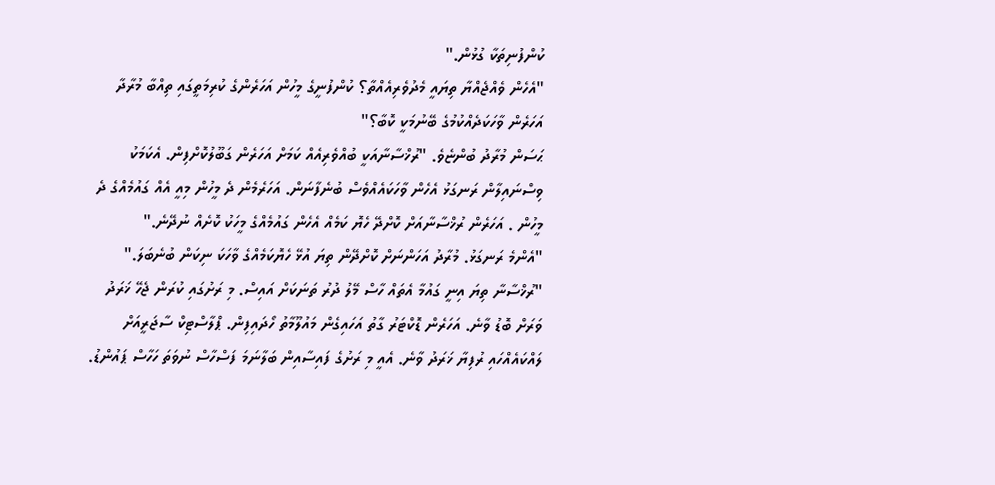ކުންފުނިތަކާ ގުޅުން."
"އެހެން ވެއްޖެއްޔާ ތިޔައީ މެދުވެރިއެއްތާ؟ ކުންފުނީގެ މީހުން އަހަރެންގެ ކުރިމަތީގައި ތިއްބާ މުރާދާ އަހަރެން ވާހަކަދެއްކުމުގެ ބޭނުމަކީ ކޮބާ؟"
ޙަސަން މުރާދު ބުންޏެވެ. "ރުޚްސާނާއަކީ ބުއްވެރިއެއް ކަމަށް އަހަރެން ގަބޫލުކޮށްފިން. އެކަމަކު ވިސްނައިލާން ރަނގަޅު އެހެން ވާހަކައެއްވެސް ބުނެފާނަން. އަހަރެމެން ދެ މީހުން މިއީ އެއް ގައުމެއްގެ ދެ މީހުން . އަހަރެން ރުޚްސާނާއަށް ކޮށްދޭ ހެޔޮ ކަމެއް އެހެން ގައުމެއްގެ މީހަކު ކޮށެއް ނުދޭނެ."
"އެންމެ ރަނގަޅު. މުރާދު އަހަންނަށް ކޮށްދޭން ތިޔަ އުޅޭ ހެޔޮކަމެއްގެ ވާހަކަ ނިކަން ބުނެބަލަ."
"ރުޚްސާނާ ތިޔަ އިނީ ގައުމާ އެތައް ހާސް މޭލު ދުރު ތަނަކަށް އައިސް. މި ރަށުގައި ކުރަން ޖެހޭ ޚަރަދު ވަރަށް ބޮޑު ވާނެ. އަހަރެން ޑޮކްޓަރު ގާތު އަހައިގެން މައުލޫމާތު ހޯދައިފިން. ޕްލާސްޓިކް ސާޖަރީއަށް ލައްކައެއްހައި ރުފިޔާ ޚަރަދު ވާނެ. އެއީ މި ރަށުގެ ފައިސާއިން ބަލާނަމަ ފަސްހާސް ނުވަތަ ހަހާސް ޕައުންޑު.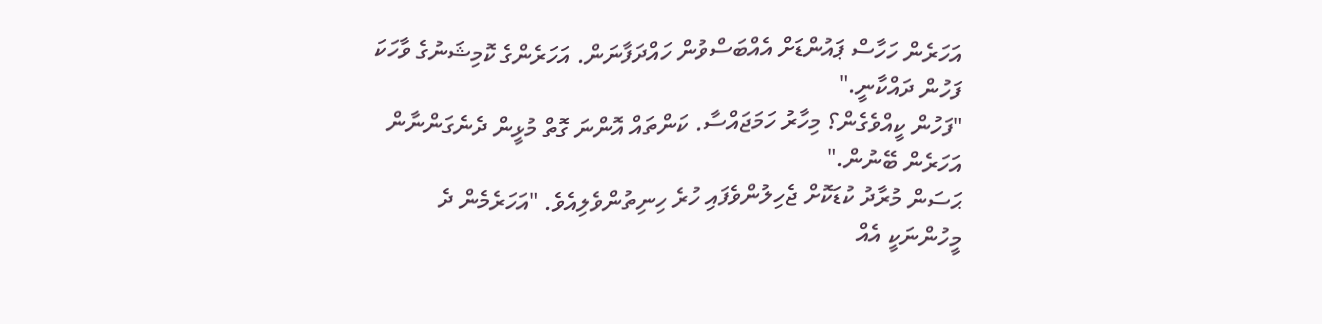އަހަރެން ހަހާސް ޕައުންޑަށް އެއްބަސްވުން ހައްދަފާނަން. އަހަރެންގެ ކޮމިޝަނުގެ ވާހަކަ ފަހުން ދައްކާނީ."
"ފަހުން ކީއްވެގެން؟ މިހާރު ހަމަޖައްސާ. ކަންތައް އޮންނަ ގޮތް މުޅީން ދެނެގަންނާން އަހަރެން ބޭނުން."
ޙަސަން މުރާދު ކުޑަކޮށް ޖެހިލުންވެފައި ހުރެ ހިނިތުންވެލިއެވެ. "އަހަރެމެން ދެ މީހުންނަކީ އެއް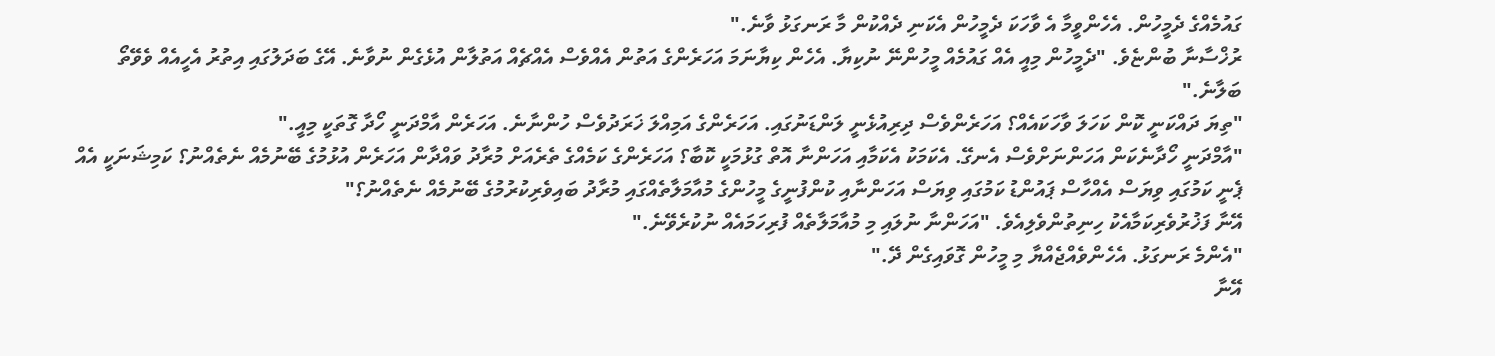ގައުމެއްގެ ދެމީހުން. އެހެންވީމާ އެ ވާހަކަ ދެމީހުން އެކަނި ދެއްކުން މާ ރަނގަޅު ވާނެ."
ރުޚްސާނާ ބުންޏެވެ. "ދެމީހުން މިއީ އެއް ގައުމެއް މީހުންނޭ ނުކިޔާ. އެހެން ކިޔާނަމަ އަހަރެންގެ އަތުން އެއްވެސް އެއްޗެއް އަތުލާން އުޅެގެން ނުވާނެ. އޭގެ ބަދަލުގައި އިތުރު އެހީއެއް ވެވޭތޯ ބަލާނެ."
"ތިޔަ ދައްކަނީ ކޮން ކަހަލަ ވާހަކައެއް؟ އަހަރެންވެސް ދިރިއުޅެނީ ލަންޑަނުގައި. އަހަރެންގެ އަމިއްލަ ޚަރަދުވެސް ހުންނާނެ. އަހަރެން އާމްދަނީ ހޯދާ ގޮތަކީ މިއީ."
"އާމްދަނީ ހޯދާނެކަން އަހަންނަށްވެސް އެނގޭ. އެކަމަކު އެކަމާއި އަހަންނާ އޮތް ގުޅުމަކީ ކޮބާ؟ އަހަރެންގެ ކަމެއްގެ ތެރެއަށް މުރާދު ވައްދާން އަހަރެން އުޅުމުގެ ބޭނުމެއް ނެތެއްނު؟ ކަމިޝަނަކީ އެއް ޕެނީ ކަމުގައި ވިޔަސް އެއްހާސް ޕައުންޑު ކަމުގައި ވިޔަސް އަހަންނާއި ކުންފުނީގެ މީހުންގެ މުއާމަލާތެއްގައި މުރާދު ބައިވެރިކުރުމުގެ ބޭނުމެއް ނެތެއްނު؟"
އޭނާ ފަޚުރުވެރިކަމާއެކު ހިނިތުންވެލިއެވެ. "އަހަންނާ ނުލައި މި މުއާމަލާތެއް ފުރިހަމައެއް ނުކުރެވޭނެ."
"އެންމެ ރަނގަޅު. އެހެންވެއްޖެއްޔާ މި މީހުން ގޮވައިގެން ދޭ."
އޭނާ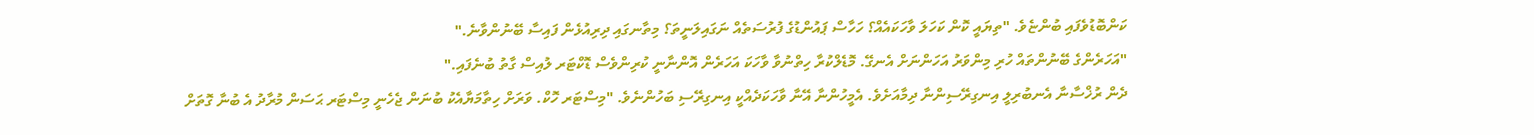ކަންބޮޑުވެފައި ބުންޏެވެ. "ތިޔައީ ކޮން ކަހަލަ ވާހަކައެއް؟ ހަހާސް ޕައުންޑުގެ ފުރުސަތެއް ނަގައިލަނީތަ؟ މިތާނގައި ދިރިއުޅެން ފައިސާ ބޭނުންވާނެ."
"އަހަރެންގެ ބޭނުންތައް ހުރި މިންވަރު އަހަންނަށް އެނގޭ. މޮޑެލްކުރާ ހިތްނުވާ ވާހަކަ އަހަރެން އޮންނާނީ ކުރިންވެސް ޑޮކްޓަރ ލުއިސް ގާތު ބުނެފައި."
ދެން ރުޚްސާނާ އެނބުރިލީ އިނގިރޭސިންނާ ދިމާއަށެވެ. އެމީހުންނާ އޭނާ ވާހަކަދެއްކީ އިނގިރޭސި ބަހުންނެވެ. "މިސްޓަރ ހޮކް. ވަރަށް ހިތާމަޔާއެކު ބުނަން ޖެހެނީ މިސްޓަރ ޙަސަން މުރާދު އެ ބުނާ ގޮތަށް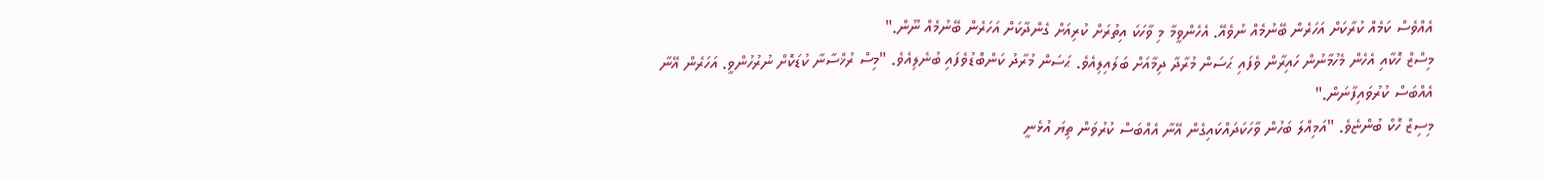އެއްވެސް ކަމެއް ކުރާކަށް އަހަރެން ބޭނުމެއް ނުވެއޭ. އެހެންވީމާ މި ވާހަކަ އިތުރަށް ކުރިއަށް ގެންދާކަށް އަހަރެން ބޭނުމެއް ނޫން."
މިސްޒް ހޮކާއި އެހެން މެހުމާނުން ހައިރާން ވެފައި ޙަސަން މުރާދާ ދިމާއަށް ބަލައިލިއެވެ. ޙަސަން މުރާދު ކަންބޮޑުވެފައި ބުނެލިއެވެ. "މިސް ރުޚްސާނާ ކުޑަކޮށް ނުރުހުންވީ. އަހަރެން އޭނާ އެއްބަސް ކުރުވައިފާނަން."
މިސިޒް ހޮކް ބުންޏެވެ. "އަމިއްލަ ބަހުން ވާހަކަދައްކައިގެން އޭނާ އެއްބަސް ކުރުވަން ތިޔަ އުޅެނީ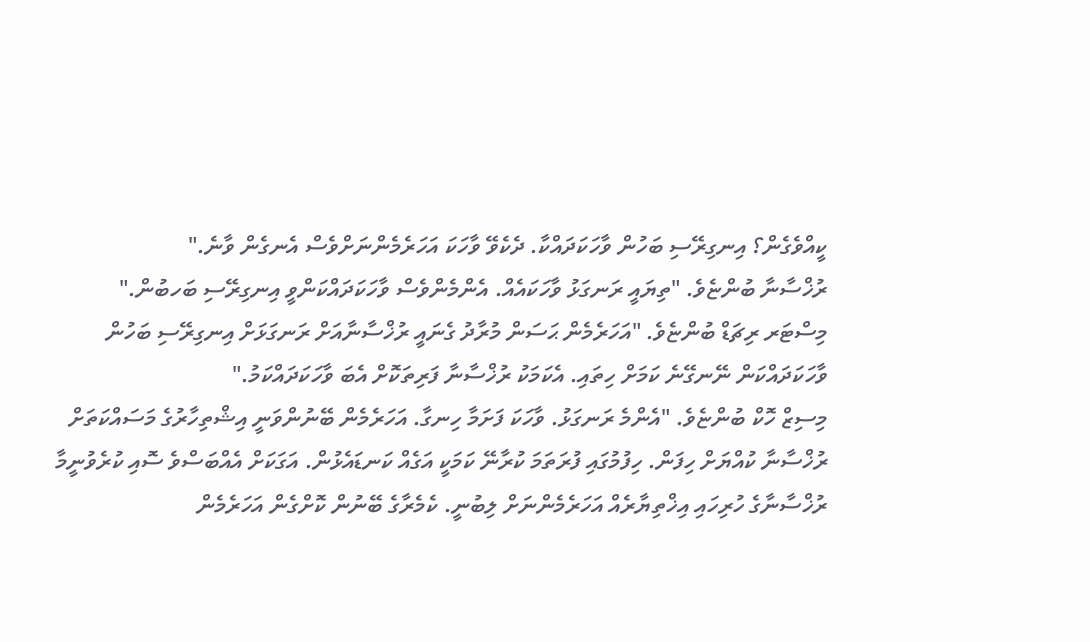ކީއްވެގެން؟ އިނގިރޭސި ބަހުން ވާހަކަދައްކާ. ދެކެވޭ ވާހަކަ އަހަރެމެންނަށްވެސް އެނގެން ވާނެ."
ރުޚްސާނާ ބުންޏެވެ. "ތިޔައީ ރަނގަޅު ވާހަކައެއް. އެންމެންވެސް ވާހަކަދައްކަންވީ އިނގިރޭސި ބަހބުން."
މިސްޓަރ ރިޗަޑް ބުންޏެވެ. "އަހަރެމެން ޙަސަން މުރާދު ގެނައީ ރުޚްސާނާއަށް ރަނގަޅަށް އިނގިރޭސި ބަހުން ވާހަކަދައްކަން ނޭނގޭނެ ކަމަށް ހިތައި. އެކަމަކު ރުޚްސާނާ ފަރިތަކޮށް އެބަ ވާހަކަދައްކަމު."
މިސިޒް ހޮކް ބުންޏެވެ. "އެންމެ ރަނގަޅު. ވާހަކަ ފަށަމާ ހިނގާ. އަހަރެމެން ބޭނުންވަނީ އިޝްތިހާރުގެ މަސައްކަތަށް ރުޚްސާނާ ކުއްޔަށް ހިފަން. ހިފުމުގައި ފުރަތަމަ ކުރާނޭ ކަމަކީ އަގެއް ކަނޑައެޅުން. އަގަކަށް އެއްބަސްވެ ސޮއި ކުރެވުނީމާ ރުޚްސާނާގެ ހުރިހައި އިޚްތިޔާރެއް އަހަރެމެންނަށް ލިބުނީ. ކެމެރާގެ ބޭނުން ކޮށްގެން އަހަރެމެން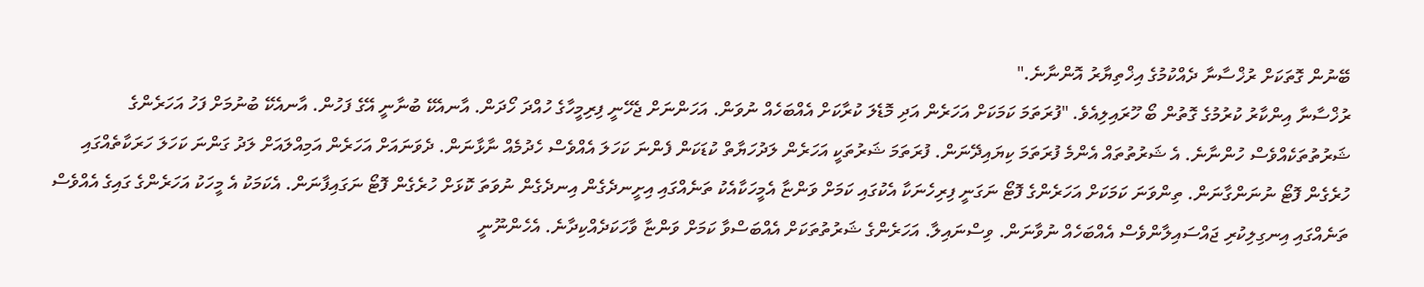ބޭނުން ގޮތަކަށް ރުޚްސާނާ ދެއްކުމުގެ އިޚްތިޔާރު އޮންނާނެ."
ރުޚްސާނާ އިންކާރު ކުރުމުގެ ގޮތުން ބޯ ހޫރައިލިއެވެ. "ފުރަތަމަ ކަމަކަށް އަހަރެން އަދި މޮޑެލަ ކުރާކަށް އެއްބަހެއް ނުވަން. އަހަންނަށް ޖެހޭނީ ފިރިމީހާގެ ހުއްދަ ހޯދަން. އާނއެކޭ ބުނާނީ އޭގެ ފަހުން. އާނއެކޭ ބުނުމަށް ފަހު އަހަރެންގެ ޝަރުތުތަކެއްވެސް ހުންނާނެ. އެ ޝަރުތުތައް އެންމެ ފުރަތަމަ ކިޔައިދޭނަން. ފުރަތަމަ ޝަރުތަކީ އަހަރެން ލަދުހަޔާތް ކުޑަކަން ފެންނަ ކަހަލަ އެއްވެސް ހެދުމެއް ނާޅާނަން. ދެވަނައަށް އަހަރެން އަމިއްލައަށް ލަދު ގަންނަ ކަހަލަ ހަރަކާތެއްގައި ހުރެގެން ފޮޓޯ ނުނަންގާނަން. ތިންވަނަ ކަމަކަށް އަހަރެންގެ ފޮޓޯ ނަގަނީ ފިރިހެނަކާ އެކުގައި ކަމަށް ވަންޏާ އެމީހަކާއެކު ތަނެއްގައި އިށީނދެގެން އިނދެގެން ނުވަތަ ކޮޅަށް ހުރެގެން ފޮޓޯ ނަގައިފާނަން. އެކަމަކު އެ މީހަކު އަހަރެންގެ ގައިގެ އެއްވެސް ތަނެއްގައި އިނގިލިކުރި ޖައްސައިލާންވެސް އެއްބަހެއް ނުވާނަން. ވިސްނައިލާ. އަހަރެންގެ ޝަރުތުތަކަށް އެއްބަސްވާ ކަމަށް ވަންޏާ ވާހަކަދެއްކިދާނެ. އެހެންނޫނީ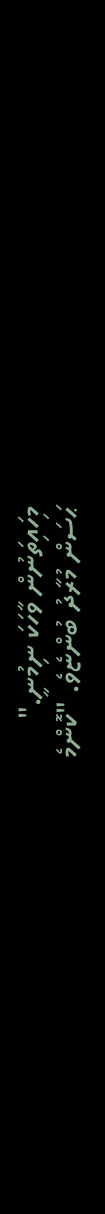މިހައިތަނުން ވާހަކަ ނިމުނީ."
ޙަސަން މުރާދު ބުންޏެވެ. "ކޮންމެ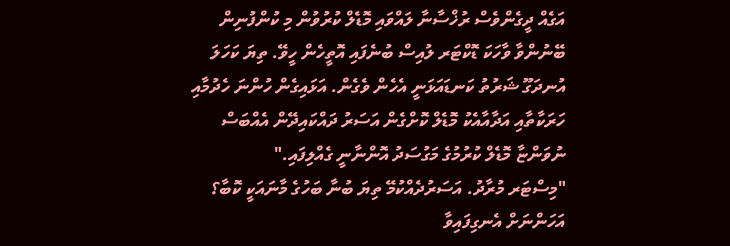އަގެއް ދީގެންވެސް ރުޚްސާނާ ލައްވައި މޮޑެލް ކުރުވުން މި ކުންފުނިން ބޭނުންވާ ވާހަކަ ޑޮކްޓަރ ލުއިސް ބުނެފައި އޮތީހެން ހީވޭ. ތިޔަ ކަހަލަ އުނދަގޫ ޝަރުތު ކަނޑައަޅަނީ އެހެން ވެގެން. އަޅައިގެން ހުންނަ ހެދުމާއި ހަރަކާތާއި އަދާއާއެކު މޮޑެލް ކޮށްގެން އަސަރު ދައްކައިދޭން އެއްބަސް ނުވަންޏާ މޮޑެލް ކުރުމުގެ މަގުސަދު އޮންނާނީ ގެއްލިފައި."
"މިސްޓަރ މުރާދު. އަސަރުދެއްކުމޭ ތިޔަ ބުނާ ބަހުގެ މާނައަކީ ކޮބާ؟ އަހަންނަށް އެނގިފައިވާ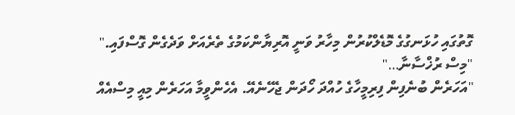ގޮތުގައި ހުޅަނގުގެ މޮޑެލްކުރުން މިހާރު ވަނީ އޮރިޔާންކަމުގެ ތެރެއަށް ވަދެގެން ގޮސްފައި."
"މިސް ރުޚްސާނާ…"
"އަހަރެން ބުނެފިން ފިރިމީހާގެ ހުއްދަ ހޯދަން ޖެހޭނެއޭ. އެހެންވީމާ އަހަރެން މިއީ މިސްއެއް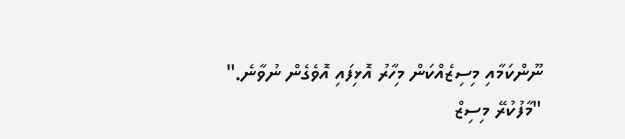ނޫންކަމާއި މިސިޒެއްކަން މިހާރު އޮޅިފައި އޮވެގެން ނުވާނެ."
"މާފުކުރޭ މިސިޒް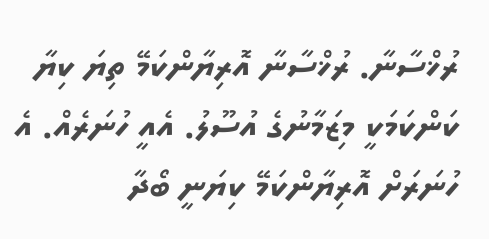ރުޚްސާނާ. ރުޚްސާނާ އޮރިޔާންކަމޭ ތިޔަ ކިޔާ ކަންކަމަކީ މިޒަމާނުގެ އުސޫލު. އެއީ ހުނަރެއް. އެ ހުނަރަށް އޮރިޔާންކަމޭ ކިޔަނީ ބޯދާ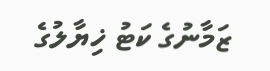ޒަމާނުގެ ކަޓު ޚިޔާލުގެ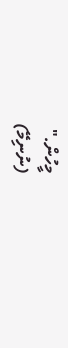މީހުން."
(ނުނިމޭ)